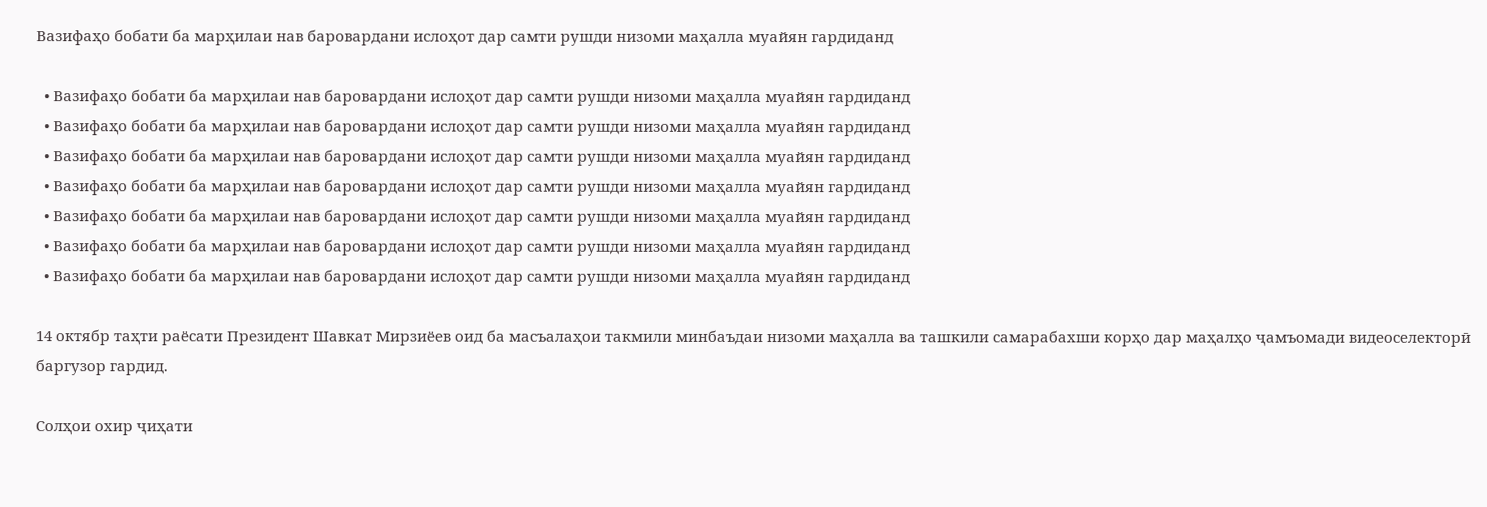Вазифаҳо бобати ба марҳилаи нав баровардани ислоҳот дар самти рушди низоми маҳалла муайян гардиданд

  • Вазифаҳо бобати ба марҳилаи нав баровардани ислоҳот дар самти рушди низоми маҳалла муайян гардиданд
  • Вазифаҳо бобати ба марҳилаи нав баровардани ислоҳот дар самти рушди низоми маҳалла муайян гардиданд
  • Вазифаҳо бобати ба марҳилаи нав баровардани ислоҳот дар самти рушди низоми маҳалла муайян гардиданд
  • Вазифаҳо бобати ба марҳилаи нав баровардани ислоҳот дар самти рушди низоми маҳалла муайян гардиданд
  • Вазифаҳо бобати ба марҳилаи нав баровардани ислоҳот дар самти рушди низоми маҳалла муайян гардиданд
  • Вазифаҳо бобати ба марҳилаи нав баровардани ислоҳот дар самти рушди низоми маҳалла муайян гардиданд
  • Вазифаҳо бобати ба марҳилаи нав баровардани ислоҳот дар самти рушди низоми маҳалла муайян гардиданд

14 октябр таҳти раёсати Президент Шавкат Мирзиёев оид ба масъалаҳои такмили минбаъдаи низоми маҳалла ва ташкили самарабахши корҳо дар маҳалҳо ҷамъомади видеоселекторӣ баргузор гардид.

Солҳои охир ҷиҳати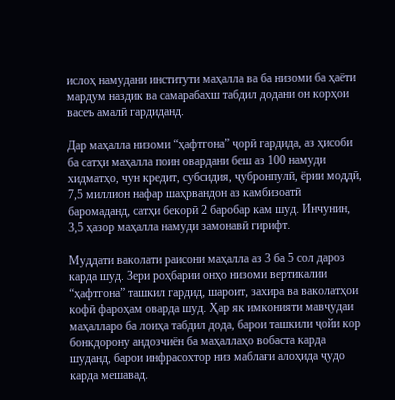ислоҳ намудани институти маҳалла ва ба низоми ба ҳаёти мардум наздик ва самарабахш табдил додани он корҳои васеъ амалӣ гардиданд.

Дар маҳалла низоми “ҳафтгона” ҷорӣ гардида, аз ҳисоби ба сатҳи маҳалла поин овардани беш аз 100 намуди хидматҳо, чун кредит, субсидия, ҷубронпулӣ, ёрии моддӣ, 7,5 миллион нафар шаҳрвандон аз камбизоатӣ баромаданд, сатҳи бекорӣ 2 баробар кам шуд. Инчунин, 3,5 ҳазор маҳалла намуди замонавӣ гирифт.

Муддати ваколати раисони маҳалла аз 3 ба 5 сол дароз карда шуд. Зери роҳбарии онҳо низоми вертикалии “ҳафтгона” ташкил гардид, шароит, захира ва ваколатҳои кофӣ фароҳам оварда шуд. Ҳар як имконияти мавҷудаи маҳалларо ба лоиҳа табдил дода, барои ташкили ҷойи кор бонкдорону андозчиён ба маҳаллаҳо вобаста карда шуданд, барои инфрасохтор низ маблағи алоҳида ҷудо карда мешавад.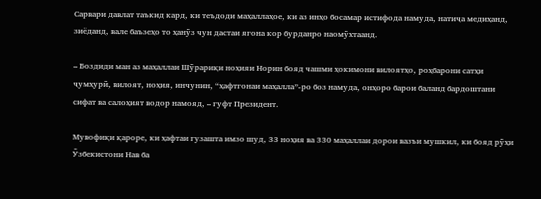Сарвари давлат таъкид кард, ки теъдоди маҳаллаҳое, ки аз инҳо босамар истифода намуда, натиҷа медиҳанд, зиёданд, вале баъзеҳо то ҳанӯз чун дастаи ягона кор бурданро наомӯхтаанд.

– Боздиди ман аз маҳаллаи Шӯрариқи ноҳияи Норин бояд чашми ҳокимони вилоятҳо, роҳбарони сатҳи ҷумҳурӣ, вилоят, ноҳия, инчунин, “ҳафтгонаи маҳалла”-ро боз намуда, онҳоро барои баланд бардоштани сифат ва салоҳият водор намояд, – гуфт Президент.

Мувофиқи қароре, ки ҳафтаи гузашта имзо шуд, 33 ноҳия ва 330 маҳаллаи дорои вазъи мушкил, ки бояд рӯҳи Ӯзбекистони Нав ба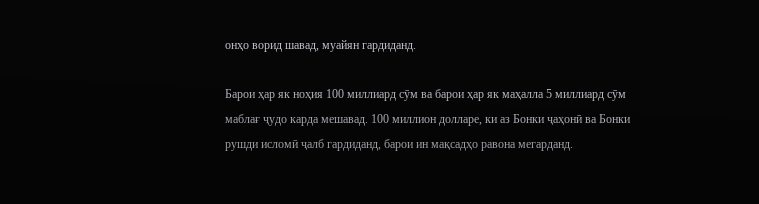онҳо ворид шавад, муайян гардиданд.

Барои ҳар як ноҳия 100 миллиард сӯм ва барои ҳар як маҳалла 5 миллиард сӯм маблағ ҷудо карда мешавад. 100 миллион долларе, ки аз Бонки ҷаҳонӣ ва Бонки рушди исломӣ ҷалб гардиданд, барои ин мақсадҳо равона мегарданд.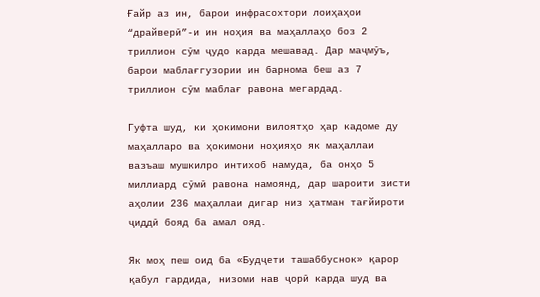Ғайр аз ин, барои инфрасохтори лоиҳаҳои “драйверӣ”-и ин ноҳия ва маҳаллаҳо боз 2 триллион сӯм ҷудо карда мешавад. Дар маҷмӯъ, барои маблағгузории ин барнома беш аз 7 триллион сӯм маблағ равона мегардад.

Гуфта шуд, ки ҳокимони вилоятҳо ҳар кадоме ду маҳалларо ва ҳокимони ноҳияҳо як маҳаллаи вазъаш мушкилро интихоб намуда, ба онҳо 5 миллиард сӯмӣ равона намоянд, дар шароити зисти аҳолии 236 маҳаллаи дигар низ ҳатман тағйироти ҷиддӣ бояд ба амал ояд.

Як моҳ пеш оид ба «Будҷети ташаббуснок» қарор қабул гардида, низоми нав ҷорӣ карда шуд ва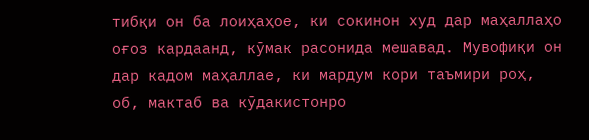тибқи он ба лоиҳаҳое, ки сокинон худ дар маҳаллаҳо оғоз кардаанд, кӯмак расонида мешавад. Мувофиқи он дар кадом маҳаллае, ки мардум кори таъмири роҳ, об, мактаб ва кӯдакистонро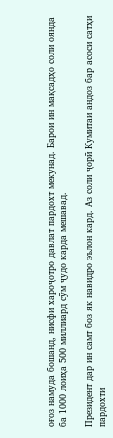оғоз намуда бошанд, нисфи хароҷотро давлат пардохт мекунад. Барои ин мақсадҳо соли оянда ба 1000 лоиҳа 500 миллиард сӯм ҷудо карда мешавад.

Президент дар ин самт боз як навидро эълон кард. Аз соли ҷорӣ Кумитаи андоз бар асоси сатҳи пардохти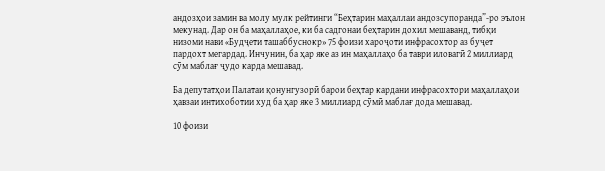андозҳои замин ва молу мулк рейтинги “Беҳтарин маҳаллаи андозсупоранда”-ро эълон мекунад. Дар он ба маҳаллаҳое, ки ба садгонаи беҳтарин дохил мешаванд, тибқи низоми нави «Будҷети ташаббуснокр» 75 фоизи хароҷоти инфрасохтор аз буҷет пардохт мегардад. Инчунин, ба ҳар яке аз ин маҳаллаҳо ба таври иловагӣ 2 миллиард сӯм маблағ ҷудо карда мешавад.

Ба депутатҳои Палатаи қонунгузорӣ барои беҳтар кардани инфрасохтори маҳаллаҳои ҳавзаи интихоботии худ ба ҳар яке 3 миллиард сӯмӣ маблағ дода мешавад.

10 фоизи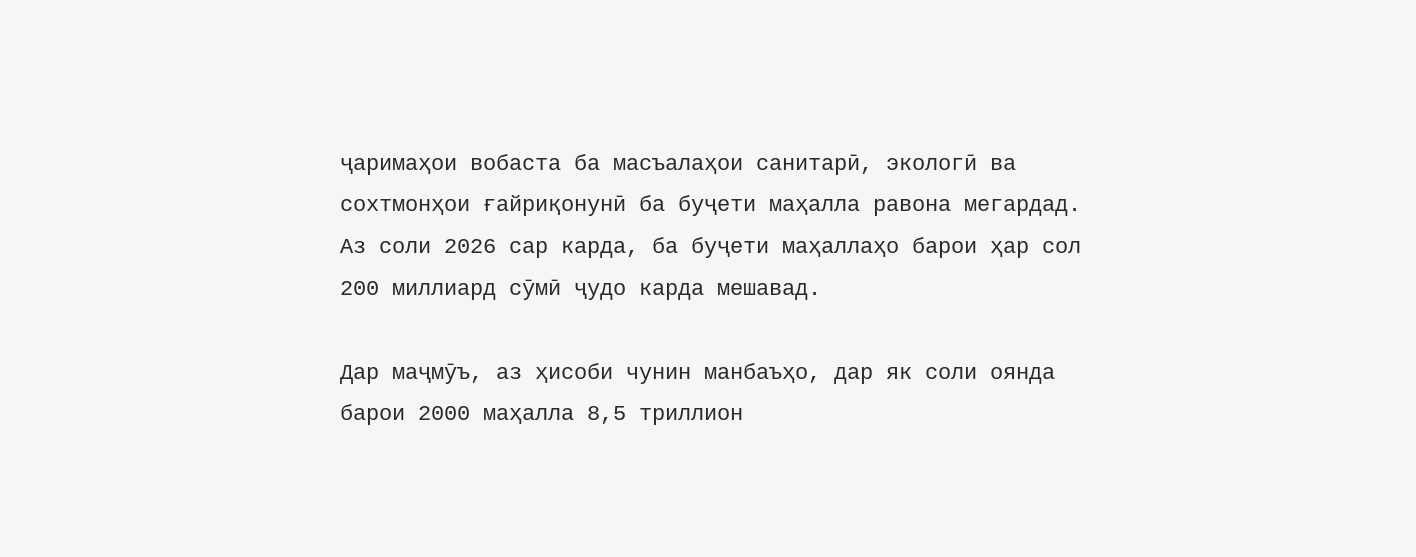ҷаримаҳои вобаста ба масъалаҳои санитарӣ, экологӣ ва сохтмонҳои ғайриқонунӣ ба буҷети маҳалла равона мегардад. Аз соли 2026 сар карда, ба буҷети маҳаллаҳо барои ҳар сол 200 миллиард сӯмӣ ҷудо карда мешавад.

Дар маҷмӯъ, аз ҳисоби чунин манбаъҳо, дар як соли оянда барои 2000 маҳалла 8,5 триллион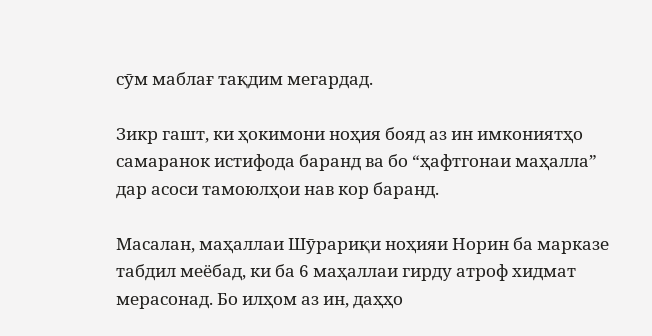сӯм маблағ тақдим мегардад.

Зикр гашт, ки ҳокимони ноҳия бояд аз ин имкониятҳо самаранок истифода баранд ва бо “ҳафтгонаи маҳалла” дар асоси тамоюлҳои нав кор баранд.

Масалан, маҳаллаи Шӯрариқи ноҳияи Норин ба марказе табдил меёбад, ки ба 6 маҳаллаи гирду атроф хидмат мерасонад. Бо илҳом аз ин, даҳҳо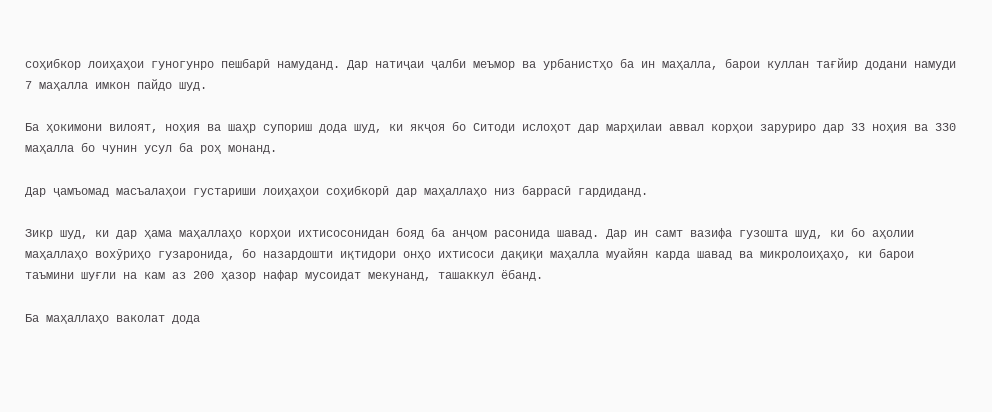соҳибкор лоиҳаҳои гуногунро пешбарӣ намуданд. Дар натиҷаи ҷалби меъмор ва урбанистҳо ба ин маҳалла, барои куллан тағйир додани намуди 7 маҳалла имкон пайдо шуд.

Ба ҳокимони вилоят, ноҳия ва шаҳр супориш дода шуд, ки якҷоя бо Ситоди ислоҳот дар марҳилаи аввал корҳои заруриро дар 33 ноҳия ва 330 маҳалла бо чунин усул ба роҳ монанд.

Дар ҷамъомад масъалаҳои густариши лоиҳаҳои соҳибкорӣ дар маҳаллаҳо низ баррасӣ гардиданд.

Зикр шуд, ки дар ҳама маҳаллаҳо корҳои ихтисосонидан бояд ба анҷом расонида шавад. Дар ин самт вазифа гузошта шуд, ки бо аҳолии маҳаллаҳо вохӯриҳо гузаронида, бо назардошти иқтидори онҳо ихтисоси дақиқи маҳалла муайян карда шавад ва микролоиҳаҳо, ки барои таъмини шуғли на кам аз 200 ҳазор нафар мусоидат мекунанд, ташаккул ёбанд.

Ба маҳаллаҳо ваколат дода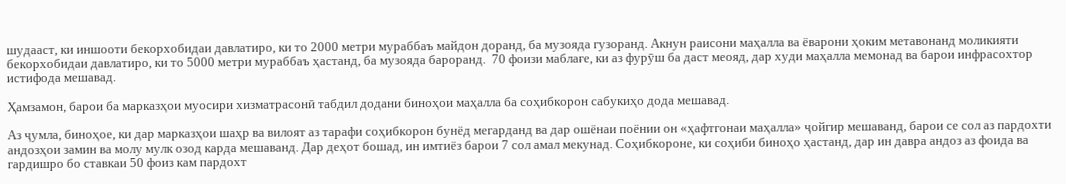шудааст, ки иншооти бекорхобидаи давлатиро, ки то 2000 метри мураббаъ майдон доранд, ба музояда гузоранд. Акнун раисони маҳалла ва ёварони ҳоким метавонанд моликияти бекорхобидаи давлатиро, ки то 5000 метри мураббаъ ҳастанд, ба музояда бароранд.  70 фоизи маблағе, ки аз фурӯш ба даст меояд, дар худи маҳалла мемонад ва барои инфрасохтор истифода мешавад.

Ҳамзамон, барои ба марказҳои муосири хизматрасонӣ табдил додани биноҳои маҳалла ба соҳибкорон сабукиҳо дода мешавад.

Аз ҷумла, биноҳое, ки дар марказҳои шаҳр ва вилоят аз тарафи соҳибкорон бунёд мегарданд ва дар ошёнаи поёнии он «ҳафтгонаи маҳалла» ҷойгир мешаванд, барои се сол аз пардохти андозҳои замин ва молу мулк озод карда мешаванд. Дар деҳот бошад, ин имтиёз барои 7 сол амал мекунад. Соҳибкороне, ки соҳиби биноҳо ҳастанд, дар ин давра андоз аз фоида ва гардишро бо ставкаи 50 фоиз кам пардохт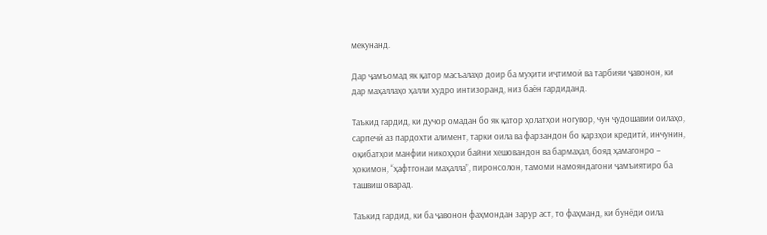мекунанд.

Дар ҷамъомад як қатор масъалаҳо доир ба муҳити иҷтимоӣ ва тарбияи ҷавонон, ки дар маҳаллаҳо ҳалли худро интизоранд, низ баён гардиданд.

Таъкид гардид, ки дучор омадан бо як қатор ҳолатҳои ногувор, чун ҷудошавии оилаҳо, сарпечӣ аз пардохти алимент, тарки оила ва фарзандон бо қарзҳои кредитӣ, инчунин, оқибатҳои манфии никоҳҳои байни хешовандон ва бармаҳал, бояд ҳамагонро – ҳокимон, “ҳафтгонаи маҳалла”, пиронсолон, тамоми намояндагони ҷамъиятиро ба ташвиш оварад.

Таъкид гардид, ки ба ҷавонон фаҳмондан зарур аст, то фаҳманд, ки бунёди оила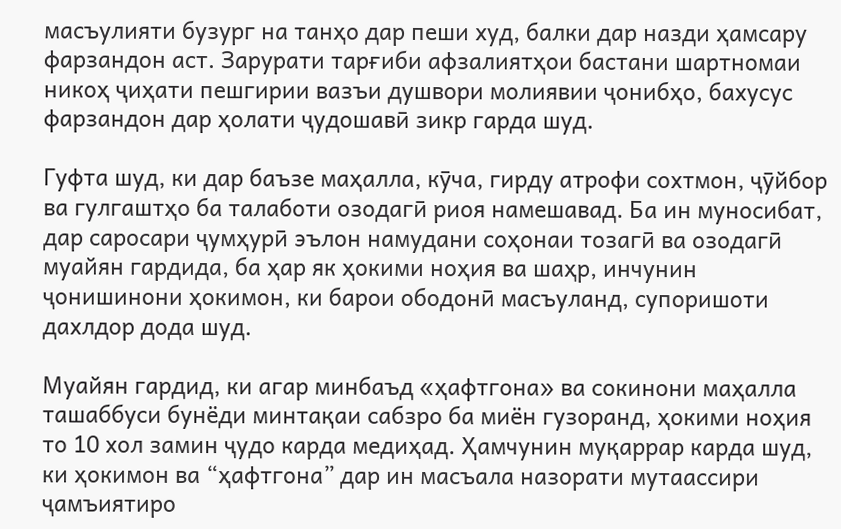масъулияти бузург на танҳо дар пеши худ, балки дар назди ҳамсару фарзандон аст. Зарурати тарғиби афзалиятҳои бастани шартномаи никоҳ ҷиҳати пешгирии вазъи душвори молиявии ҷонибҳо, бахусус фарзандон дар ҳолати ҷудошавӣ зикр гарда шуд.

Гуфта шуд, ки дар баъзе маҳалла, кӯча, гирду атрофи сохтмон, ҷӯйбор ва гулгаштҳо ба талаботи озодагӣ риоя намешавад. Ба ин муносибат, дар саросари ҷумҳурӣ эълон намудани соҳонаи тозагӣ ва озодагӣ муайян гардида, ба ҳар як ҳокими ноҳия ва шаҳр, инчунин ҷонишинони ҳокимон, ки барои ободонӣ масъуланд, супоришоти дахлдор дода шуд.

Муайян гардид, ки агар минбаъд «ҳафтгона» ва сокинони маҳалла ташаббуси бунёди минтақаи сабзро ба миён гузоранд, ҳокими ноҳия то 10 хол замин ҷудо карда медиҳад. Ҳамчунин муқаррар карда шуд, ки ҳокимон ва “ҳафтгона” дар ин масъала назорати мутаассири ҷамъиятиро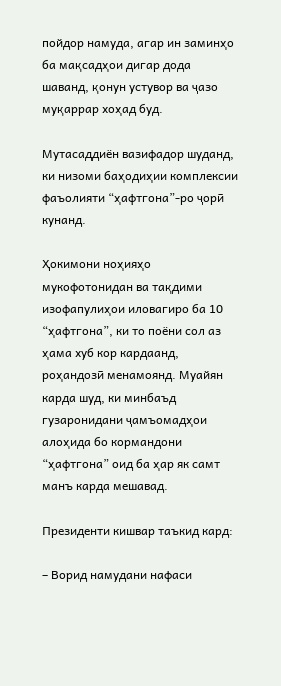пойдор намуда, агар ин заминҳо ба мақсадҳои дигар дода шаванд, қонун устувор ва ҷазо муқаррар хоҳад буд.

Мутасаддиён вазифадор шуданд, ки низоми баҳодиҳии комплексии фаъолияти “ҳафтгона”-ро ҷорӣ кунанд.

Ҳокимони ноҳияҳо мукофотонидан ва тақдими изофапулиҳои иловагиро ба 10 “ҳафтгона”, ки то поёни сол аз ҳама хуб кор кардаанд, роҳандозӣ менамоянд. Муайян карда шуд, ки минбаъд гузаронидани ҷамъомадҳои алоҳида бо кормандони “ҳафтгона” оид ба ҳар як самт манъ карда мешавад.

Президенти кишвар таъкид кард:

– Ворид намудани нафаси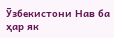Ӯзбекистони Нав ба ҳар як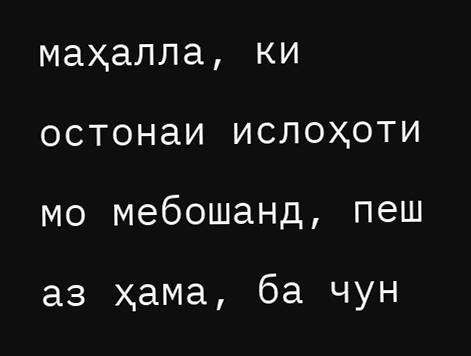маҳалла, ки остонаи ислоҳоти мо мебошанд, пеш аз ҳама, ба чун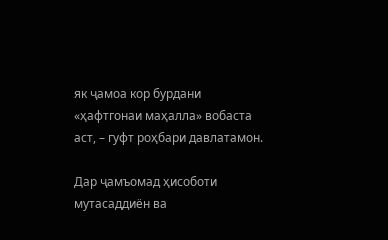як ҷамоа кор бурдани «ҳафтгонаи маҳалла» вобаста аст, – гуфт роҳбари давлатамон.

Дар ҷамъомад ҳисоботи мутасаддиён ва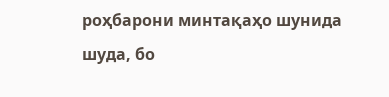роҳбарони минтақаҳо шунида шуда, бо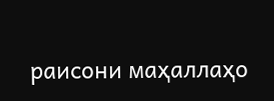раисони маҳаллаҳо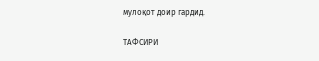мулоқот доир гардид.

ТАФСИРИ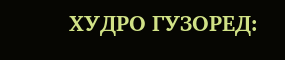ХУДРО ГУЗОРЕД: